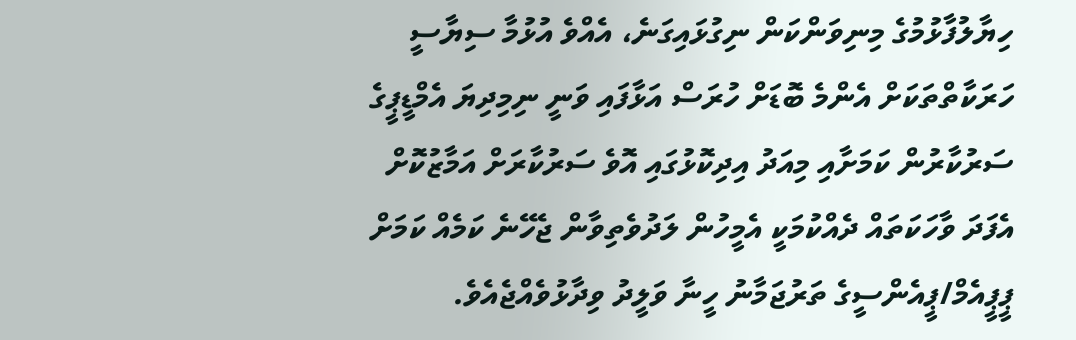ހިޔާލުފާޅުމުގެ މިނިވަންކަން ނިގުޅައިގަނެ، އެއްވެ އުޅުމާ ސިޔާސީ ހަރަކާތްތަކަށް އެންމެ ބޮޑަށް ހުރަސް އަޅާފައި ވަނީ ނިމިދިޔަ އެމްޑީޕީގެ ސަރުކާރުން ކަމަށާއި މިއަދު އިދިކޮޅުގައި އޮވެ ސަރުކާރަށް އަމާޒުކޮށް އެފަދަ ވާހަކަތައް ދެއްކުމަކީ އެމީހުން ލަދުވެތިވާން ޖެހޭނެ ކަމެއް ކަމަށް ޕީޕީއެމް/ޕީއެންސީގެ ތަރުޖަމާނު ހީނާ ވަލީދު ވިދާޅުވެއްޖެއެވެ.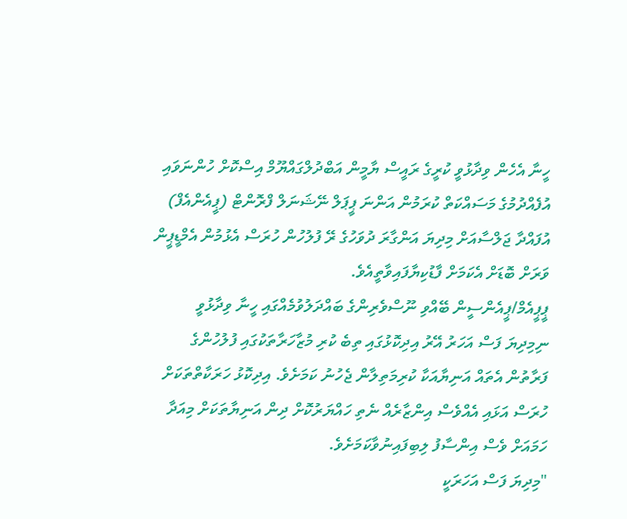ހީނާ އެހެން ވިދާޅުވީ ކުރީގެ ރައީސް ޔާމީން އަބްދުލްގައްޔޫމް އިސްކޮށް ހުންނަވައި އުފެއްދުމުގެ މަސައްކަތް ކުރަމުން އަންނަ ޕީޕަލް ނޭޝަނަލް ފްރޮންޓް (ޕީއެންއެފް) އުފައްދާ ޖަލްސާއަށް މިދިޔަ އަންގާރަ ދުވަހުގެ ރޭ ފުލުހުން ހުރަސް އެޅުމުން އެމްޑީޕީން ވަރަށް ބޮޑަށް އެކަމަށް ފާޑުކިޔާފައިވާތީއެވެ.
ޕީޕީއެމް/ޕީއެންސީން ބޭއްވި ނޫސްވެރިންގެ ބައްދަލުވުމެއްގައި ހީނާ ވިދާޅުވީ ނިމިދިޔަ ފަސް އަހަރު އޭރު އިދިކޮޅުގައި ތިބެ ކުރި މުޒާހަރާތަކުގައި ފުލުހުންގެ ފަރާތުން އެތައް އަނިޔާއަކާ ކުރިމަތިލާން ޖެހުނު ކަމަށެވެ. އިދިކޮޅު ހަރަކާތްތަކަށް ހުރަސް އަޅައި އެއްވެސް އިންޒާރެއް ނެތި ހައްޔަރުކޮށް ދިން އަނިޔާތަކަށް މިއަދާ ހަމައަށް ވެސް އިންސާފު ލިބިފައިނުވާކަމަށެވެ.
"މިދިޔަ ފަސް އަހަރަކީ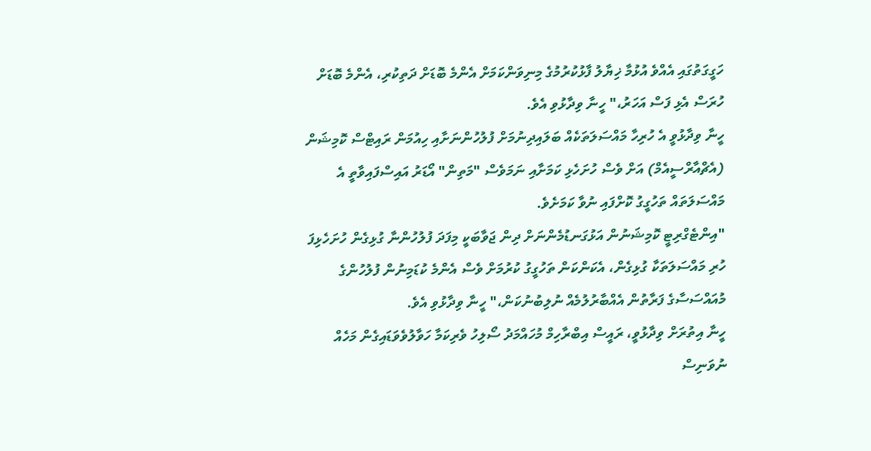ހަގީގަތުގައި އެއްވެ އުޅުމާ ޚިޔާލު ފާޅުކުރުމުގެ މިނިވަންކަމަށް އެންމެ ބޮޑަށް ދަތިކުރި، އެންމެ ބޮޑަށް ހުރަސް އެޅި ފަސް އަހަރު،" ހީނާ ވިދާޅުވި އެވެ.
ހީނާ ވިދާޅުވީ އެ ހުރިހާ މައްސަލަތަކެއް ބަލައިދިނުމަށް ފުލުހުންނަށާއި ހިއުމަން ރައިޓްސް ކޮމިޝަން (އެޗްއާރްސީއެމް) އަށް ވެސް ހުށަހެޅި ކަމަށާއި ނަމަވެސް "މަތިން" އޯޑަރު އައިސްފައިވާތީ އެ މައްސަލަތައް ތަހުގީގު ކޮށްފައި ނުވާ ކަމަށެވެ.
"އިންޓެގްރިޓީ ކޮމިޝަނުން އަޅުގަނޑުމެންނަށް ދިން ޖަވާބަކީ މިފަދަ ފުލުހުންނާ ގުޅިގެން ހުށަހެޅިފަ ހުރި މައްސަލަތަކާ ގުޅިގެން، އެކަންކަން ތަހުގީގު ކުރުމަށް ވެސް އެންމެ ކުޑަމިނުން ފުލުހުންގެ މުއައްސަސާގެ ފަރާތުން އެއްބާރުލުމެއް ނުލިބުނުކަން،" ހީނާ ވިދާޅުވި އެވެ.
ހީނާ އިތުރަށް ވިދާޅުވީ، ރައީސް އިބްރާހިމް މުހައްމަދު ސޯލިހު ވެރިކަމާ ހަވާލުވެވަޑައިގެން މަހެއް ނުވަނިސް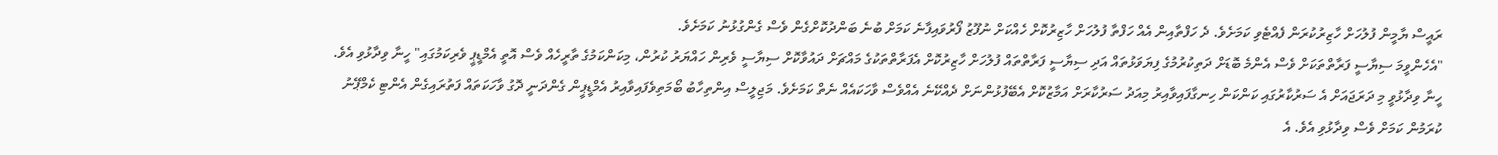ރައީސް ޔާމީން ފުލުހަށް ހާޒިރުކުރަން ފެއްޓެވި ކަމަށެވެ. ދެ ހަފްތާއިން އެއް ހަފްތާ ފުލުހަށް ހާޒިރުކޮށް ހެއްކަށް ނުފޫޒު ފޯރުވައިފާނެ ކަމަށް ބުނެ ބަންދުކޮށްގެން ވެސް ގެންގުޅުނު ކަމަށެވެ.
"އެހެންވީމަ ސިޔާސީ ފަރާތްތަކަށް ވެސް އެންމެ ބޮޑަށް ދަތިކުރުމުގެ ފިޔަވަޅުތައް އަދި ސިޔާސީ ފަރާތްތައް ފުލުހަށް ހާޒިރުކޮށް އެފަރާތްތަކުގެ މައްޗަށް ދައުވާކޮށް ސިޔާސީ ވެރިން ހައްޔަރު ކުރުން، މިކަންކަމުގެ ތާރީހެއް ވެސް އޮތީ އެމްޑީޕީ ވެރިކަމުގައި" ހީނާ ވިދާޅުވި އެވެ.
ހީނާ ވިދާޅުވީ މި ދަރަޖައަށް އެ ސަރުކާރުގައި ކަންކަން ހިނގާފައިވާއިރު މިއަދު ސަރުކާރަށް އަމާޒުކޮށް އެބޭފުޅުންނަށް ދެއްކޭނެ އެއްވެސް ވާހަކައެއް ނެތް ކަމަށެވެ. މަޖިލީސް އިންތިހާބު ބޯމަތިވެފައިވާއިރު އެމްޑީޕީން ގެންދަނީ ދޮގު ވާހަކަތައް ފަތުރައިގެން އެންޓި ކެމްޕޭނު ކުރަމުން ކަމަށް ވެސް ވިދާޅުވި އެވެ. އެ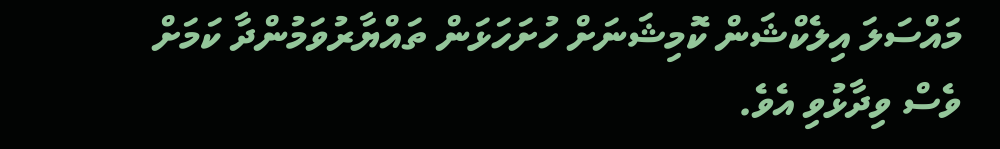މައްސަލަ އިލެކްޝަން ކޮމިޝަނަށް ހުށަހަޅަން ތައްޔާރުވަމުންދާ ކަމަށް ވެސް ވިދާޅުވި އެވެ.